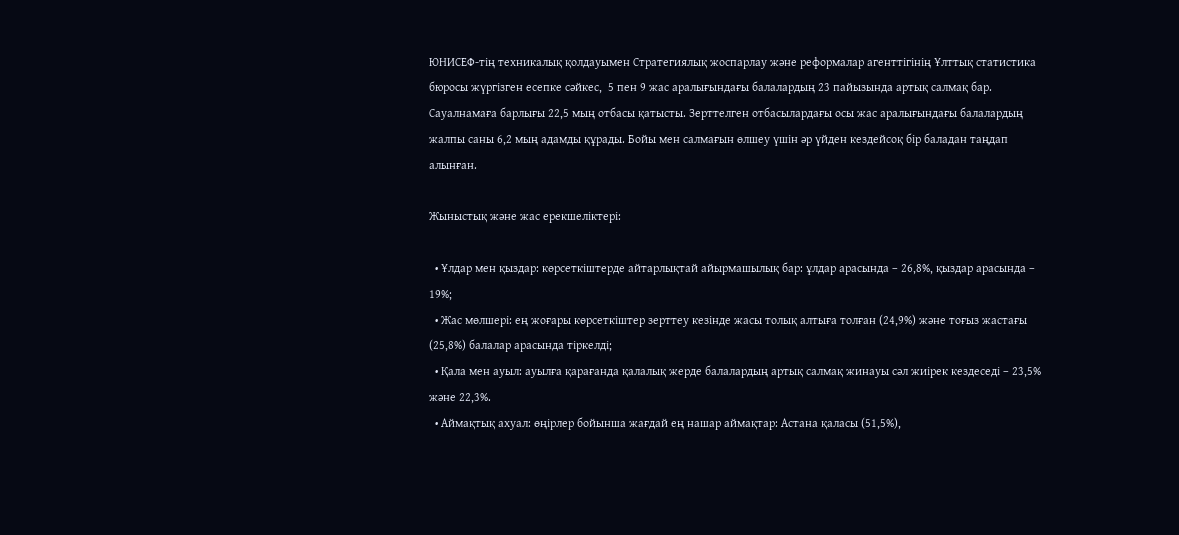ЮНИСЕФ-тің техникалық қолдауымен Стратегиялық жоспарлау және реформалар агенттігінің Ұлттық статистика бюросы жүргізген есепке сәйкес,  5 пен 9 жас аралығындағы балалардың 23 пайызында артық салмақ бар. Сауалнамаға барлығы 22,5 мың отбасы қатысты. Зерттелген отбасылардағы осы жас аралығындағы балалардың жалпы саны 6,2 мың адамды құрады. Бойы мен салмағын өлшеу үшін әр үйден кездейсоқ бір баладан таңдап алынған.

Жыныстық және жас ерекшеліктері:

  • Ұлдар мен қыздар: көрсеткіштерде айтарлықтай айырмашылық бар: ұлдар арасында – 26,8%, қыздар арасында – 19%;
  • Жас мөлшері: ең жоғары көрсеткіштер зерттеу кезінде жасы толық алтыға толған (24,9%) және тоғыз жастағы (25,8%) балалар арасында тіркелді;
  • Қала мен ауыл: ауылға қарағанда қалалық жерде балалардың артық салмақ жинауы сәл жиірек кездеседі – 23,5% және 22,3%.
  • Аймақтық ахуал: өңірлер бойынша жағдай ең нашар аймақтар: Астана қаласы (51,5%),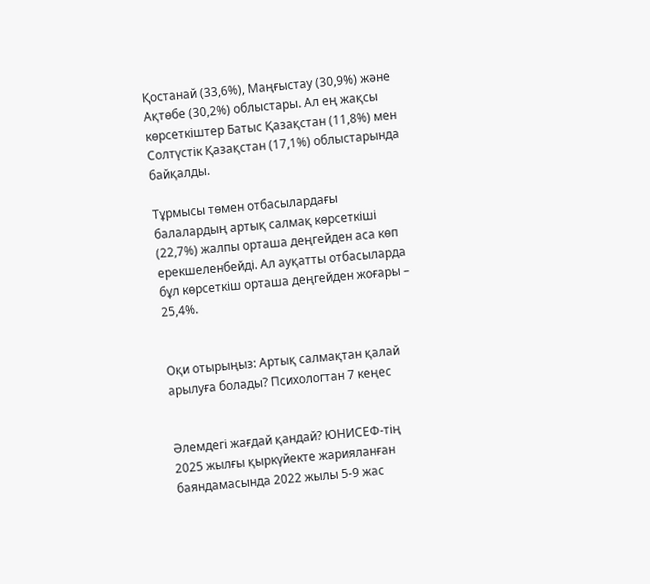Қостанай (33,6%), Маңғыстау (30,9%) және Ақтөбе (30,2%) облыстары. Ал ең жақсы көрсеткіштер Батыс Қазақстан (11,8%) мен Солтүстік Қазақстан (17,1%) облыстарында байқалды.

Тұрмысы төмен отбасылардағы балалардың артық салмақ көрсеткіші (22,7%) жалпы орташа деңгейден аса көп ерекшеленбейді. Ал ауқатты отбасыларда бұл көрсеткіш орташа деңгейден жоғары – 25,4%.


Оқи отырыңыз: Артық салмақтан қалай арылуға болады? Психологтан 7 кеңес


Әлемдегі жағдай қандай? ЮНИСЕФ-тің 2025 жылғы қыркүйекте жарияланған баяндамасында 2022 жылы 5-9 жас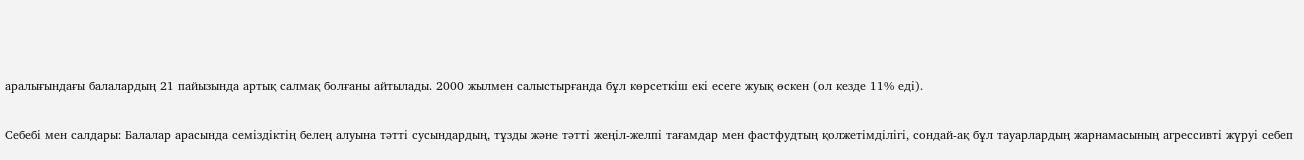аралығындағы балалардың 21 пайызында артық салмақ болғаны айтылады. 2000 жылмен салыстырғанда бұл көрсеткіш екі есеге жуық өскен (ол кезде 11% еді).

Себебі мен салдары: Балалар арасында семіздіктің белең алуына тәтті сусындардың, тұзды және тәтті жеңіл-желпі тағамдар мен фастфудтың қолжетімділігі, сондай-ақ бұл тауарлардың жарнамасының агрессивті жүруі себеп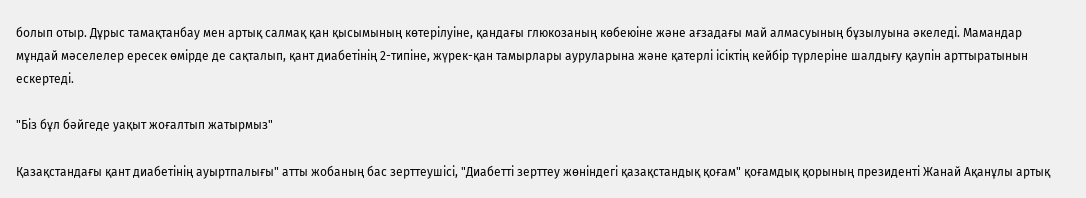болып отыр. Дұрыс тамақтанбау мен артық салмақ қан қысымының көтерілуіне, қандағы глюкозаның көбеюіне және ағзадағы май алмасуының бұзылуына әкеледі. Мамандар мұндай мәселелер ересек өмірде де сақталып, қант диабетінің 2-типіне, жүрек-қан тамырлары ауруларына және қатерлі ісіктің кейбір түрлеріне шалдығу қаупін арттыратынын ескертеді.

"Біз бұл бәйгеде уақыт жоғалтып жатырмыз"

Қазақстандағы қант диабетінің ауыртпалығы" атты жобаның бас зерттеушісі, "Диабетті зерттеу жөніндегі қазақстандық қоғам" қоғамдық қорының президенті Жанай Ақанұлы артық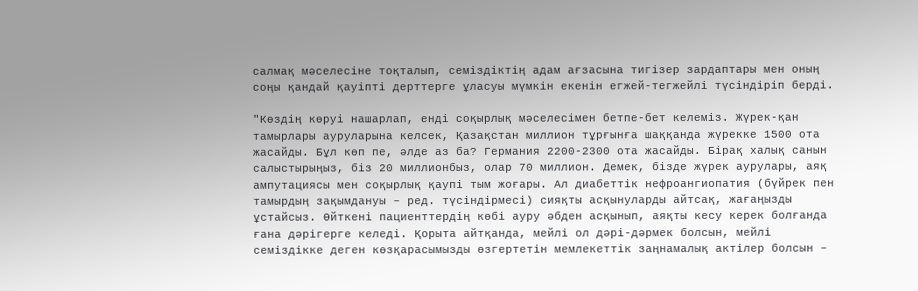салмақ мәселесіне тоқталып, семіздіктің адам ағзасына тигізер зардаптары мен оның соңы қандай қауіпті дерттерге ұласуы мүмкін екенін егжей-тегжейлі түсіндіріп берді.

"Көздің көруі нашарлап, енді соқырлық мәселесімен бетпе-бет келеміз. Жүрек-қан тамырлары ауруларына келсек, Қазақстан миллион тұрғынға шаққанда жүрекке 1500 ота жасайды. Бұл көп пе, әлде аз ба? Германия 2200-2300 ота жасайды. Бірақ халық санын салыстырыңыз, біз 20 миллионбыз, олар 70 миллион. Демек, бізде жүрек аурулары, аяқ ампутациясы мен соқырлық қаупі тым жоғары. Ал диабеттік нефроангиопатия (бүйрек пен тамырдың зақымдануы – ред. түсіндірмесі) сияқты асқынуларды айтсақ, жағаңызды ұстайсыз. Өйткені пациенттердің көбі ауру әбден асқынып, аяқты кесу керек болғанда ғана дәрігерге келеді. Қорыта айтқанда, мейлі ол дәрі-дәрмек болсын, мейлі семіздікке деген көзқарасымызды өзгертетін мемлекеттік заңнамалық актілер болсын –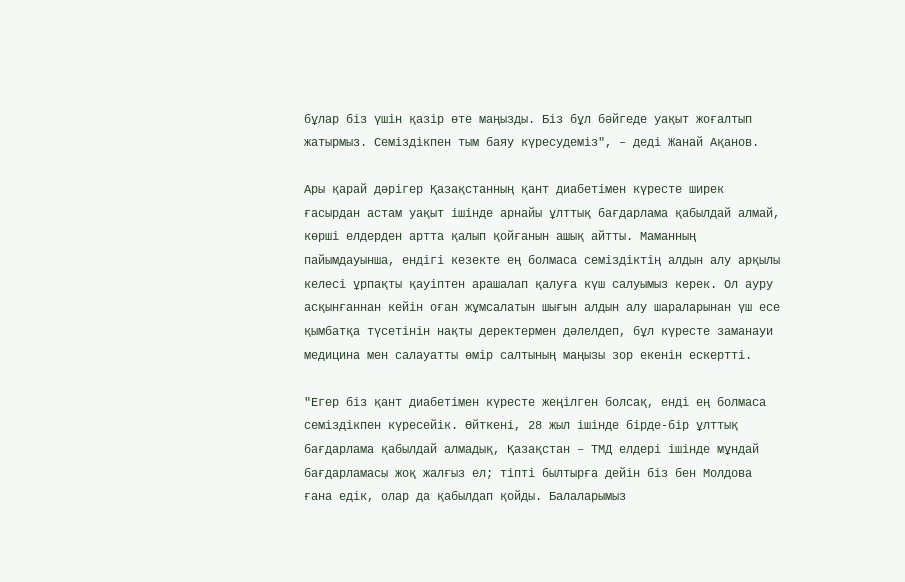бұлар біз үшін қазір өте маңызды. Біз бұл бәйгеде уақыт жоғалтып жатырмыз. Семіздікпен тым баяу күресудеміз", – деді Жанай Ақанов.

Ары қарай дәрігер Қазақстанның қант диабетімен күресте ширек ғасырдан астам уақыт ішінде арнайы ұлттық бағдарлама қабылдай алмай, көрші елдерден артта қалып қойғанын ашық айтты. Маманның пайымдауынша, ендігі кезекте ең болмаса семіздіктің алдын алу арқылы келесі ұрпақты қауіптен арашалап қалуға күш салуымыз керек. Ол ауру асқынғаннан кейін оған жұмсалатын шығын алдын алу шараларынан үш есе қымбатқа түсетінін нақты деректермен дәлелдеп, бұл күресте заманауи медицина мен салауатты өмір салтының маңызы зор екенін ескертті.

"Егер біз қант диабетімен күресте жеңілген болсақ, енді ең болмаса семіздікпен күресейік. Өйткені, 28 жыл ішінде бірде-бір ұлттық бағдарлама қабылдай алмадық, Қазақстан – ТМД елдері ішінде мұндай бағдарламасы жоқ жалғыз ел; тіпті былтырға дейін біз бен Молдова ғана едік, олар да қабылдап қойды. Балаларымыз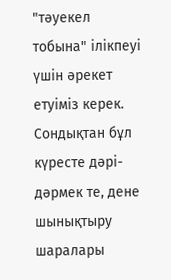"тәуекел тобына" ілікпеуі үшін әрекет етуіміз керек. Сондықтан бұл күресте дәрі-дәрмек те, дене шынықтыру шаралары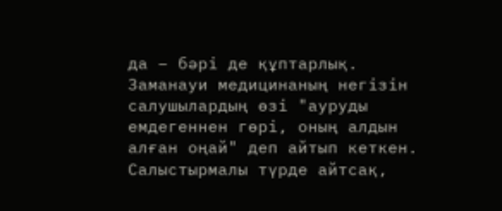да – бәрі де құптарлық. Заманауи медицинаның негізін салушылардың өзі "ауруды емдегеннен гөрі, оның алдын алған оңай" деп айтып кеткен. Салыстырмалы түрде айтсақ,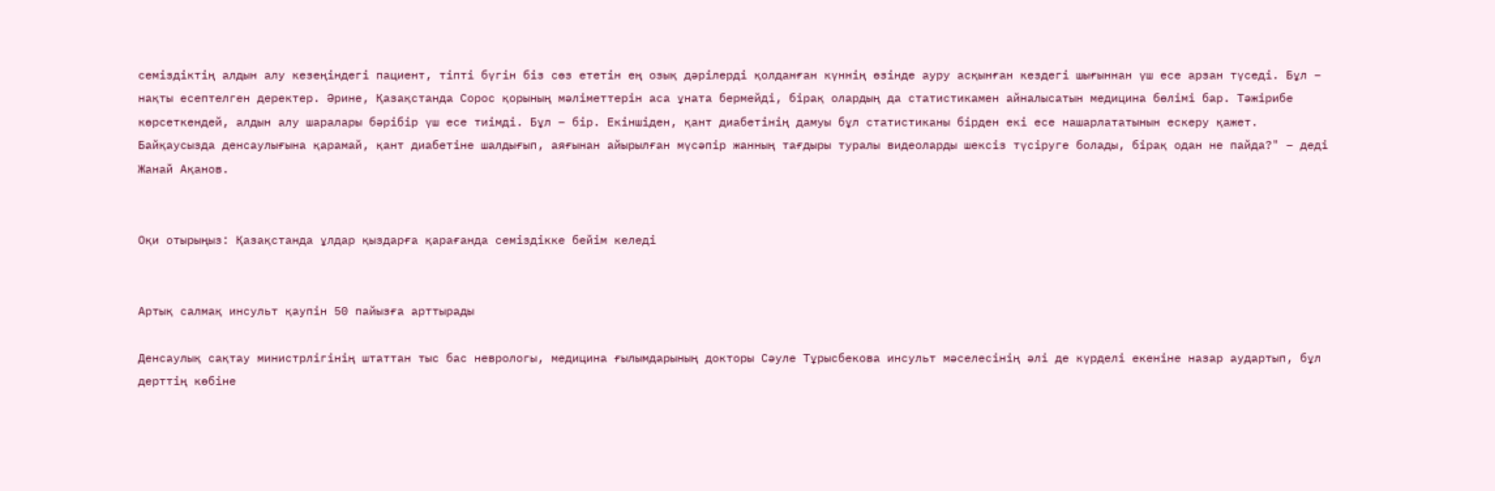семіздіктің алдын алу кезеңіндегі пациент, тіпті бүгін біз сөз ететін ең озық дәрілерді қолданған күннің өзінде ауру асқынған кездегі шығыннан үш есе арзан түседі. Бұл – нақты есептелген деректер. Әрине, Қазақстанда Сорос қорының мәліметтерін аса ұната бермейді, бірақ олардың да статистикамен айналысатын медицина бөлімі бар. Тәжірибе көрсеткендей, алдын алу шаралары бәрібір үш есе тиімді. Бұл – бір. Екіншіден, қант диабетінің дамуы бұл статистиканы бірден екі есе нашарлататынын ескеру қажет. Байқаусызда денсаулығына қарамай, қант диабетіне шалдығып, аяғынан айырылған мүсәпір жанның тағдыры туралы видеоларды шексіз түсіруге болады, бірақ одан не пайда?" – деді Жанай Ақанов.


Оқи отырыңыз: Қазақстанда ұлдар қыздарға қарағанда семіздікке бейім келеді


Артық салмақ инсульт қаупін 50 пайызға арттырады

Денсаулық сақтау министрлігінің штаттан тыс бас неврологы, медицина ғылымдарының докторы Сәуле Тұрысбекова инсульт мәселесінің әлі де күрделі екеніне назар аудартып, бұл дерттің көбіне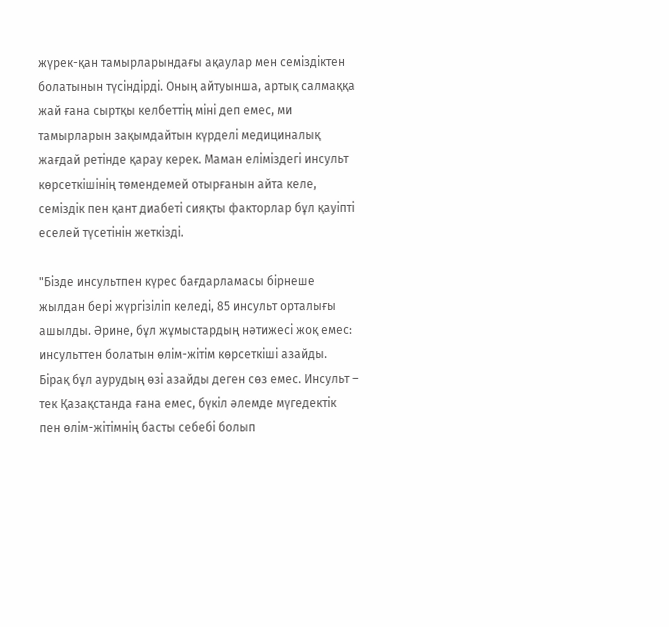жүрек-қан тамырларындағы ақаулар мен семіздіктен болатынын түсіндірді. Оның айтуынша, артық салмаққа жай ғана сыртқы келбеттің міні деп емес, ми тамырларын зақымдайтын күрделі медициналық жағдай ретінде қарау керек. Маман еліміздегі инсульт көрсеткішінің төмендемей отырғанын айта келе, семіздік пен қант диабеті сияқты факторлар бұл қауіпті еселей түсетінін жеткізді.

"Бізде инсультпен күрес бағдарламасы бірнеше жылдан бері жүргізіліп келеді, 85 инсульт орталығы ашылды. Әрине, бұл жұмыстардың нәтижесі жоқ емес: инсульттен болатын өлім-жітім көрсеткіші азайды. Бірақ бұл аурудың өзі азайды деген сөз емес. Инсульт – тек Қазақстанда ғана емес, бүкіл әлемде мүгедектік пен өлім-жітімнің басты себебі болып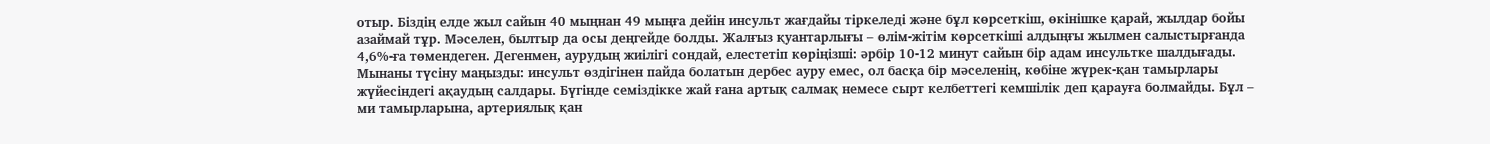отыр. Біздің елде жыл сайын 40 мыңнан 49 мыңға дейін инсульт жағдайы тіркеледі және бұл көрсеткіш, өкінішке қарай, жылдар бойы азаймай тұр. Мәселен, былтыр да осы деңгейде болды. Жалғыз қуантарлығы – өлім-жітім көрсеткіші алдыңғы жылмен салыстырғанда 4,6%-ға төмендеген. Дегенмен, аурудың жиілігі сондай, елестетіп көріңізші: әрбір 10-12 минут сайын бір адам инсультке шалдығады. Мынаны түсіну маңызды: инсульт өздігінен пайда болатын дербес ауру емес, ол басқа бір мәселенің, көбіне жүрек-қан тамырлары жүйесіндегі ақаудың салдары. Бүгінде семіздікке жай ғана артық салмақ немесе сырт келбеттегі кемшілік деп қарауға болмайды. Бұл – ми тамырларына, артериялық қан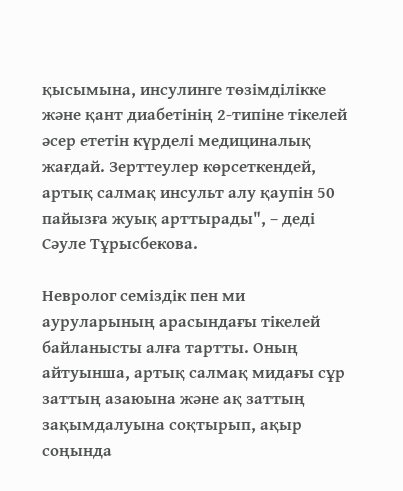қысымына, инсулинге төзімділікке және қант диабетінің 2-типіне тікелей әсер ететін күрделі медициналық жағдай. Зерттеулер көрсеткендей, артық салмақ инсульт алу қаупін 50 пайызға жуық арттырады", – деді Сәуле Тұрысбекова.

Невролог семіздік пен ми ауруларының арасындағы тікелей байланысты алға тартты. Оның айтуынша, артық салмақ мидағы сұр заттың азаюына және ақ заттың зақымдалуына соқтырып, ақыр соңында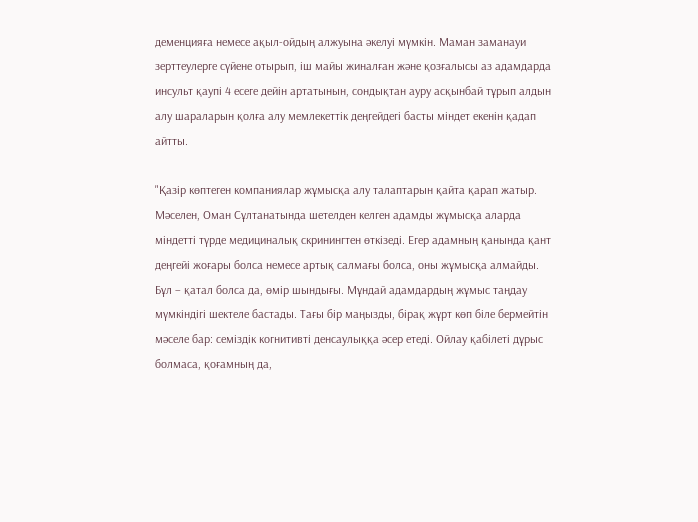деменцияға немесе ақыл-ойдың алжуына әкелуі мүмкін. Маман заманауи зерттеулерге сүйене отырып, іш майы жиналған және қозғалысы аз адамдарда инсульт қаупі 4 есеге дейін артатынын, сондықтан ауру асқынбай тұрып алдын алу шараларын қолға алу мемлекеттік деңгейдегі басты міндет екенін қадап айтты.

"Қазір көптеген компаниялар жұмысқа алу талаптарын қайта қарап жатыр. Мәселен, Оман Сұлтанатында шетелден келген адамды жұмысқа аларда міндетті түрде медициналық скринингтен өткізеді. Егер адамның қанында қант деңгейі жоғары болса немесе артық салмағы болса, оны жұмысқа алмайды. Бұл – қатал болса да, өмір шындығы. Мұндай адамдардың жұмыс таңдау мүмкіндігі шектеле бастады. Тағы бір маңызды, бірақ жұрт көп біле бермейтін мәселе бар: семіздік когнитивті денсаулыққа әсер етеді. Ойлау қабілеті дұрыс болмаса, қоғамның да,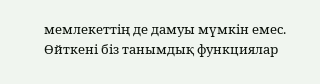мемлекеттің де дамуы мүмкін емес. Өйткені біз танымдық функциялар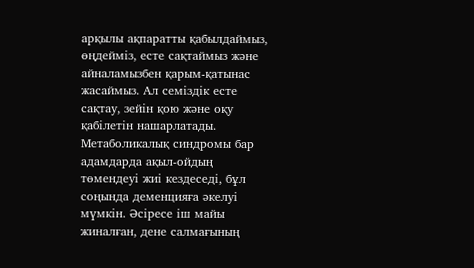арқылы ақпаратты қабылдаймыз, өңдейміз, есте сақтаймыз және айналамызбен қарым-қатынас жасаймыз. Ал семіздік есте сақтау, зейін қою және оқу қабілетін нашарлатады. Метаболикалық синдромы бар адамдарда ақыл-ойдың төмендеуі жиі кездеседі, бұл соңында деменцияға әкелуі мүмкін. Әсіресе іш майы жиналған, дене салмағының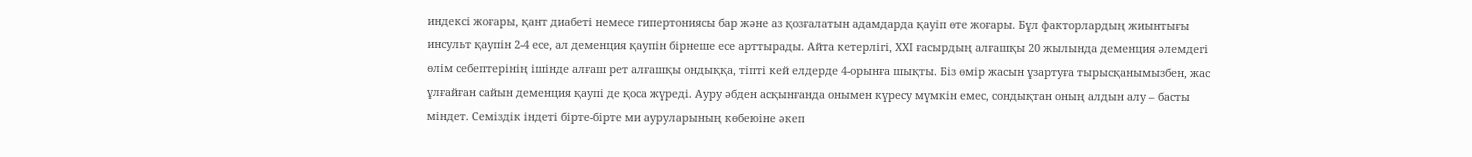индексі жоғары, қант диабеті немесе гипертониясы бар және аз қозғалатын адамдарда қауіп өте жоғары. Бұл факторлардың жиынтығы инсульт қаупін 2-4 есе, ал деменция қаупін бірнеше есе арттырады. Айта кетерлігі, XXI ғасырдың алғашқы 20 жылында деменция әлемдегі өлім себептерінің ішінде алғаш рет алғашқы ондыққа, тіпті кей елдерде 4-орынға шықты. Біз өмір жасын ұзартуға тырысқанымызбен, жас ұлғайған сайын деменция қаупі де қоса жүреді. Ауру әбден асқынғанда онымен күресу мүмкін емес, сондықтан оның алдын алу – басты міндет. Семіздік індеті бірте-бірте ми ауруларының көбеюіне әкеп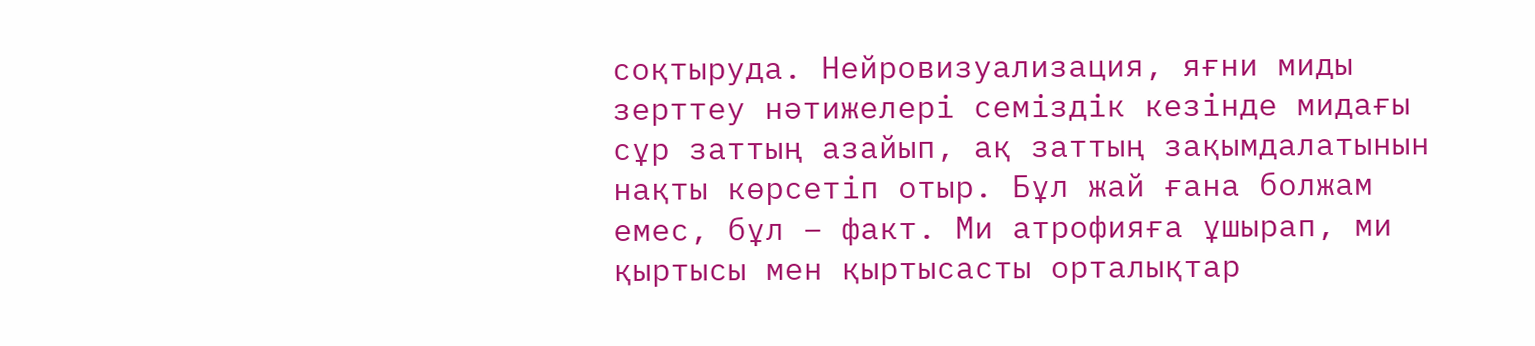соқтыруда. Нейровизуализация, яғни миды зерттеу нәтижелері семіздік кезінде мидағы сұр заттың азайып, ақ заттың зақымдалатынын нақты көрсетіп отыр. Бұл жай ғана болжам емес, бұл – факт. Ми атрофияға ұшырап, ми қыртысы мен қыртысасты орталықтар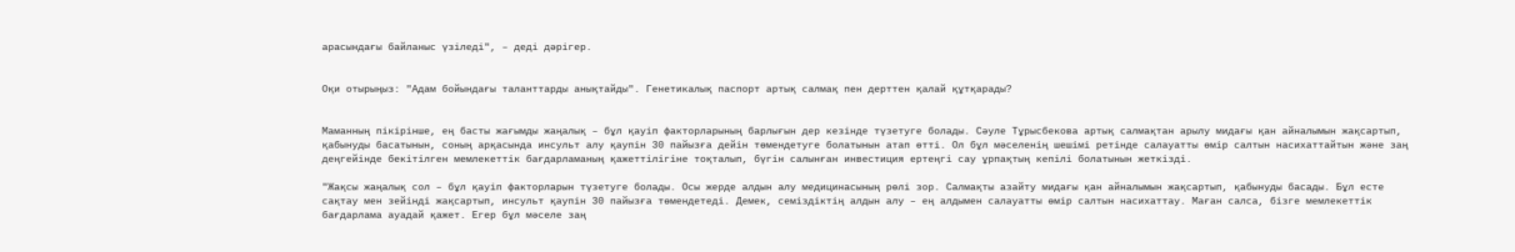арасындағы байланыс үзіледі", – деді дәрігер.


Оқи отырыңыз: "Адам бойындағы таланттарды анықтайды". Генетикалық паспорт артық салмақ пен дерттен қалай құтқарады?


Маманның пікірінше, ең басты жағымды жаңалық – бұл қауіп факторларының барлығын дер кезінде түзетуге болады. Сәуле Тұрысбекова артық салмақтан арылу мидағы қан айналымын жақсартып, қабынуды басатынын, соның арқасында инсульт алу қаупін 30 пайызға дейін төмендетуге болатынын атап өтті. Ол бұл мәселенің шешімі ретінде салауатты өмір салтын насихаттайтын және заң деңгейінде бекітілген мемлекеттік бағдарламаның қажеттілігіне тоқталып, бүгін салынған инвестиция ертеңгі сау ұрпақтың кепілі болатынын жеткізді.

"Жақсы жаңалық сол – бұл қауіп факторларын түзетуге болады. Осы жерде алдын алу медицинасының рөлі зор. Салмақты азайту мидағы қан айналымын жақсартып, қабынуды басады. Бұл есте сақтау мен зейінді жақсартып, инсульт қаупін 30 пайызға төмендетеді. Демек, семіздіктің алдын алу – ең алдымен салауатты өмір салтын насихаттау. Маған салса, бізге мемлекеттік бағдарлама ауадай қажет. Егер бұл мәселе заң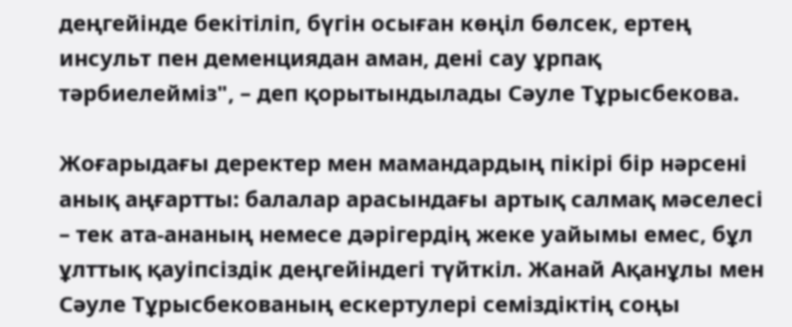деңгейінде бекітіліп, бүгін осыған көңіл бөлсек, ертең инсульт пен деменциядан аман, дені сау ұрпақ тәрбиелейміз", – деп қорытындылады Сәуле Тұрысбекова.

Жоғарыдағы деректер мен мамандардың пікірі бір нәрсені анық аңғартты: балалар арасындағы артық салмақ мәселесі – тек ата-ананың немесе дәрігердің жеке уайымы емес, бұл ұлттық қауіпсіздік деңгейіндегі түйткіл. Жанай Ақанұлы мен Сәуле Тұрысбекованың ескертулері семіздіктің соңы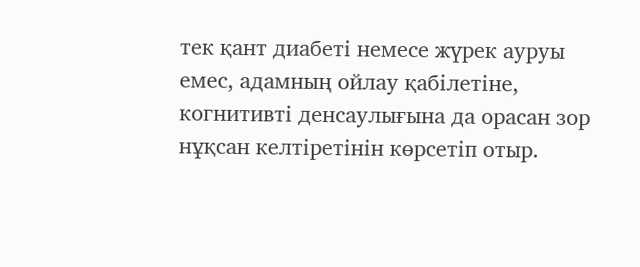тек қант диабеті немесе жүрек ауруы емес, адамның ойлау қабілетіне, когнитивті денсаулығына да орасан зор нұқсан келтіретінін көрсетіп отыр.